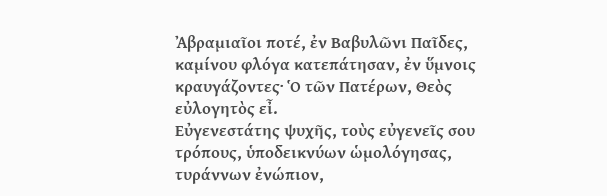Ἀβραμιαῖοι ποτέ, ἐν Βαβυλῶνι Παῖδες, καμίνου φλόγα κατεπάτησαν, ἐν ὕμνοις κραυγάζοντες· Ὁ τῶν Πατέρων, Θεὸς εὐλογητὸς εἶ.
Εὐγενεστάτης ψυχῆς, τοὺς εὐγενεῖς σου τρόπους, ὑποδεικνύων ὡμολόγησας, τυράννων ἐνώπιον,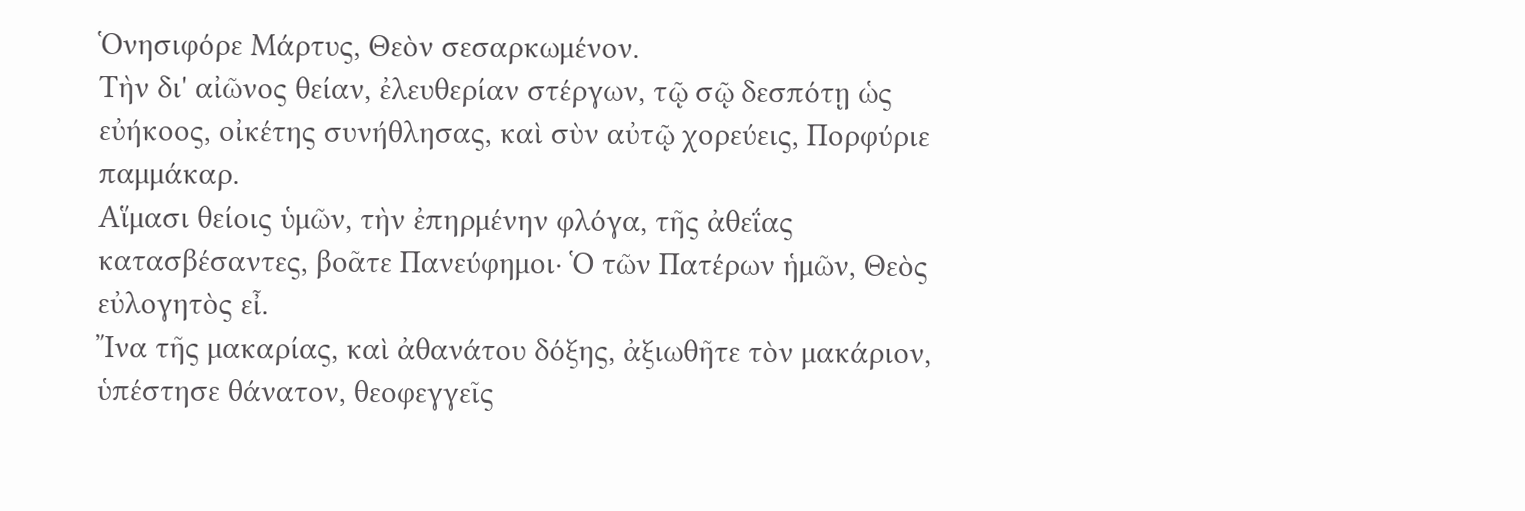Ὁνησιφόρε Μάρτυς, Θεὸν σεσαρκωμένον.
Τὴν δι' αἰῶνος θείαν, ἐλευθερίαν στέργων, τῷ σῷ δεσπότῃ ὡς εὐήκοος, οἰκέτης συνήθλησας, καὶ σὺν αὐτῷ χορεύεις, Πορφύριε παμμάκαρ.
Αἵμασι θείοις ὑμῶν, τὴν ἐπηρμένην φλόγα, τῆς ἀθεΐας κατασβέσαντες, βοᾶτε Πανεύφημοι· Ὁ τῶν Πατέρων ἡμῶν, Θεὸς εὐλογητὸς εἶ.
Ἴνα τῆς μακαρίας, καὶ ἀθανάτου δόξης, ἀξιωθῆτε τὸν μακάριον, ὑπέστησε θάνατον, θεοφεγγεῖς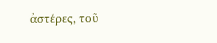ἀστέρες, τοῦ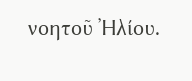νοητοῦ Ἠλίου.